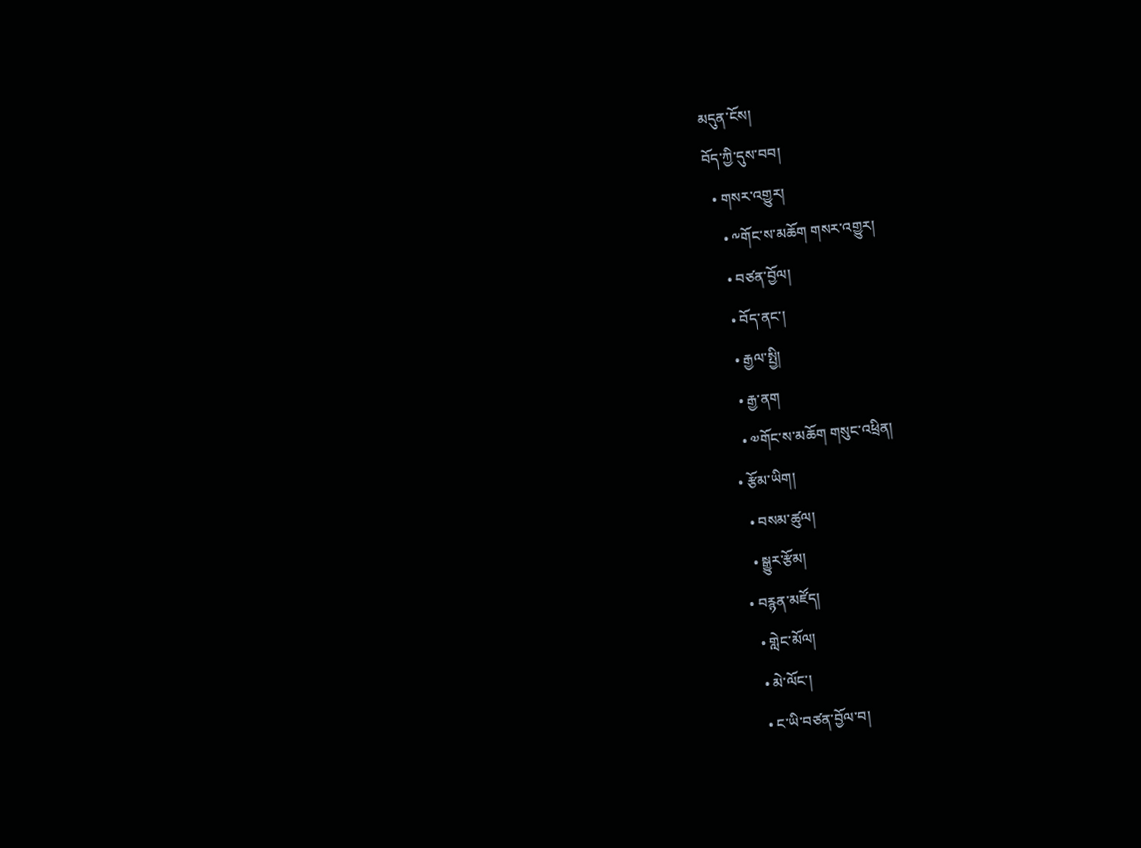མདུན་ངོས།
བོད་ཀྱི་དུས་བབ།
  • གསར་འགྱུར།
    • ༸གོང་ས་མཆོག གསར་འགྱུར།
    • བཙན་བྱོལ།
    • བོད་ནང་།
    • རྒྱལ་སྤྱི།
    • རྒྱ་ནག
    • ༧གོང་ས་མཆོག གསུང་འཕྲིན།
  • རྩོམ་ཡིག།
    • བསམ་ཚུལ།
    • སྒྱུར་རྩོམ།
  • བརྙན་མཛོད།
    • གླེང་མོལ།
    • མེ་ལོང་།
    • ང་ཡི་བཙན་བྱོལ་བ།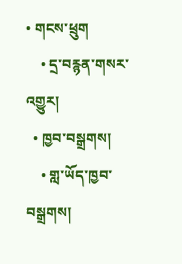• གངས་ཕྲུག
    • དྲ་བརྙན་གསར་འགྱུར།
  • ཁྱབ་བསྒྲགས།
    • གླ་ཡོད་ཁྱབ་བསྒྲགས།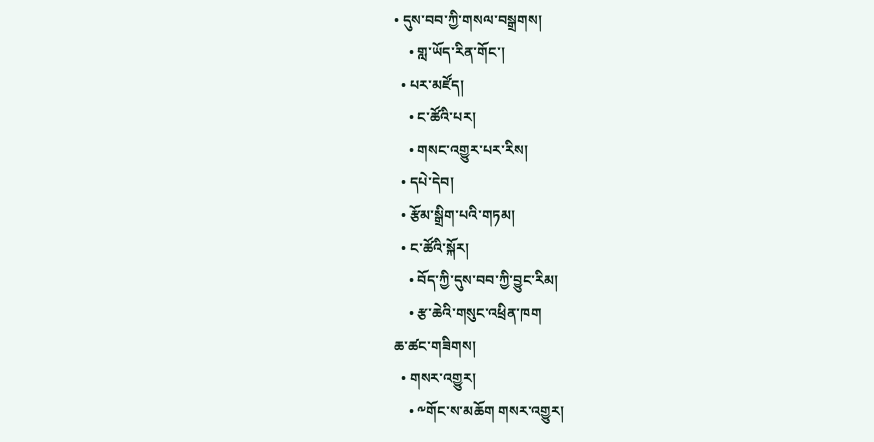• དུས་བབ་ཀྱི་གསལ་བསྒྲགས།
    • གླ་ཡོད་རིན་གོང་།
  • པར་མཛོད།
    • ང་ཚོའི་པར།
    • གསང་འགྱུར་པར་རིས།
  • དཔེ་དེབ།
  • རྩོམ་སྒྲིག་པའི་གཏམ།
  • ང་ཚོའི་སྐོར།
    • བོད་ཀྱི་དུས་བབ་ཀྱི་བྱུང་རིམ།
    • རྩ་ཆེའི་གསུང་འཕྲིན་ཁག
ཆ་ཚང་གཟིགས།
  • གསར་འགྱུར།
    • ༸གོང་ས་མཆོག གསར་འགྱུར།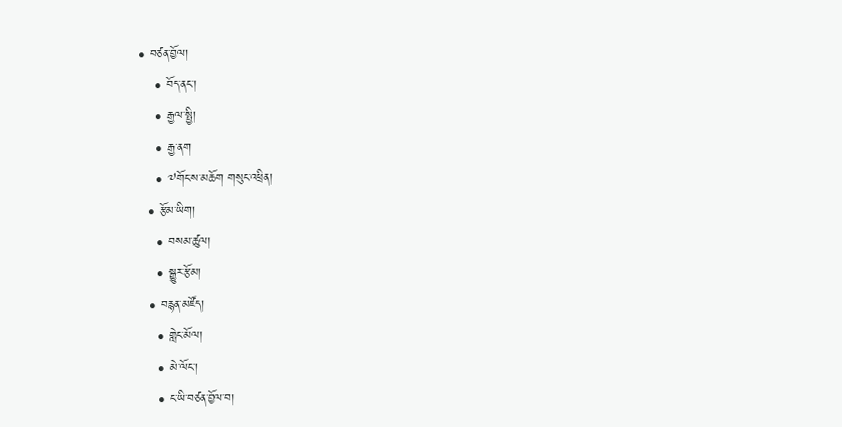• བཙན་བྱོལ།
    • བོད་ནང་།
    • རྒྱལ་སྤྱི།
    • རྒྱ་ནག
    • ༧གོང་ས་མཆོག གསུང་འཕྲིན།
  • རྩོམ་ཡིག།
    • བསམ་ཚུལ།
    • སྒྱུར་རྩོམ།
  • བརྙན་མཛོད།
    • གླེང་མོལ།
    • མེ་ལོང་།
    • ང་ཡི་བཙན་བྱོལ་བ།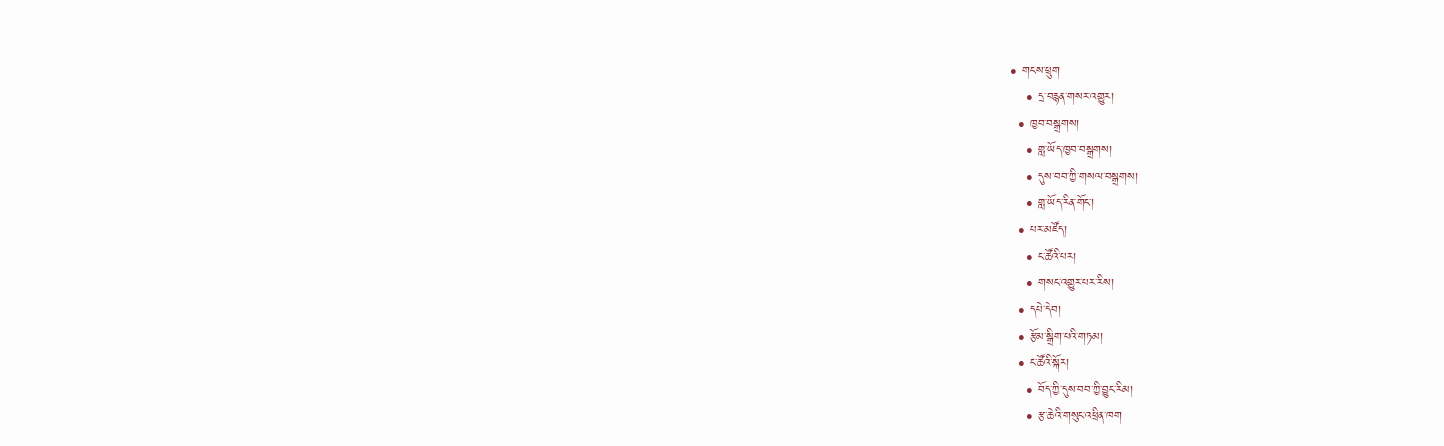• གངས་ཕྲུག
    • དྲ་བརྙན་གསར་འགྱུར།
  • ཁྱབ་བསྒྲགས།
    • གླ་ཡོད་ཁྱབ་བསྒྲགས།
    • དུས་བབ་ཀྱི་གསལ་བསྒྲགས།
    • གླ་ཡོད་རིན་གོང་།
  • པར་མཛོད།
    • ང་ཚོའི་པར།
    • གསང་འགྱུར་པར་རིས།
  • དཔེ་དེབ།
  • རྩོམ་སྒྲིག་པའི་གཏམ།
  • ང་ཚོའི་སྐོར།
    • བོད་ཀྱི་དུས་བབ་ཀྱི་བྱུང་རིམ།
    • རྩ་ཆེའི་གསུང་འཕྲིན་ཁག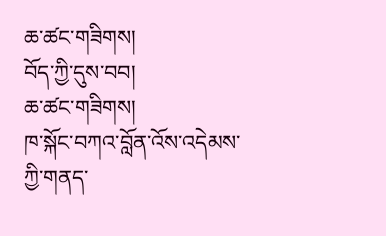ཆ་ཚང་གཟིགས།
བོད་ཀྱི་དུས་བབ།
ཆ་ཚང་གཟིགས།
ཁ་སྐོང་བཀའ་བློན་འོས་འདེམས་ཀྱི་གནད་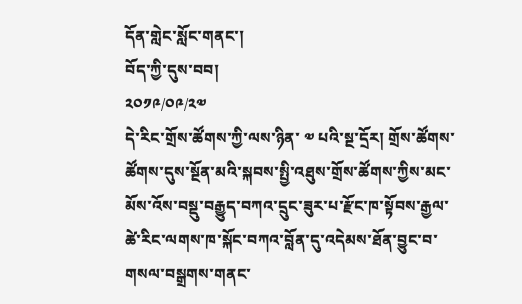དོན་གླེང་སློང་གནང་།
བོད་ཀྱི་དུས་བབ།
༢༠༡༩/༠༩/༢༧
དེ་རིང་གྲོས་ཚོགས་ཀྱི་ལས་ཉིན་ ༧ པའི་སྔ་དྲོར། གྲོས་ཚོགས་ཚོགས་དུས་སྔོན་མའི་སྐབས་སྤྱི་འཐུས་གྲོས་ཚོགས་ཀྱིས་མང་མོས་འོས་བསྡུ་བརྒྱུད་བཀའ་དྲུང་ཟུར་པ་རྫོང་ཁ་སྟོབས་རྒྱལ་ཚེ་རིང་ལགས་ཁ་སྐོང་བཀའ་བློན་དུ་འདེམས་ཐོན་བྱུང་བ་གསལ་བསྒྲགས་གནང་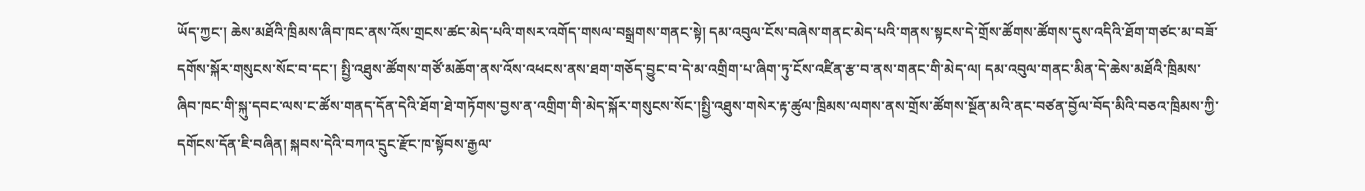ཡོད་ཀྱང་། ཆེས་མཐོའི་ཁྲིམས་ཞིབ་ཁང་ནས་འོས་གྲངས་ཚང་མེད་པའི་གསར་འགོད་གསལ་བསྒྲགས་གནང་སྟེ། དམ་འབུལ་ངོས་བཞེས་གནང་མེད་པའི་གནས་སྟངས་དེ་གྲོས་ཚོགས་ཚོགས་དུས་འདིའི་ཐོག་གཙང་མ་བཟོ་དགོས་སྐོར་གསུངས་སོང་བ་དང་། སྤྱི་འཐུས་ཚོགས་གཙོ་མཆོག་ནས་འོས་འཕངས་ནས་ཐག་གཅོད་བྱུང་བ་དེ་མ་འགྲིག་པ་ཞིག་ཏུ་ངོས་འཛིན་རྩ་བ་ནས་གནང་གི་མེད་ལ། དམ་འབུལ་གནང་མིན་དེ་ཆེས་མཐོའི་ཁྲིམས་ཞིབ་ཁང་གི་སྐུ་དབང་ལས་ང་ཚོས་གནད་དོན་དེའི་ཐོག་ཐེ་གཏོགས་བྱས་ན་འགྲིག་གི་མེད་སྐོར་གསུངས་སོང་།སྤྱི་འཐུས་གསེར་རྟ་ཚུལ་ཁྲིམས་ལགས་ནས་གྲོས་ཚོགས་སྔོན་མའི་ནང་བཙན་བྱོལ་བོད་མིའི་བཅའ་ཁྲིམས་ཀྱི་དགོངས་དོན་ཇི་བཞིན། སྐབས་དེའི་བཀའ་དྲུང་རྫོང་ཁ་སྟོབས་རྒྱལ་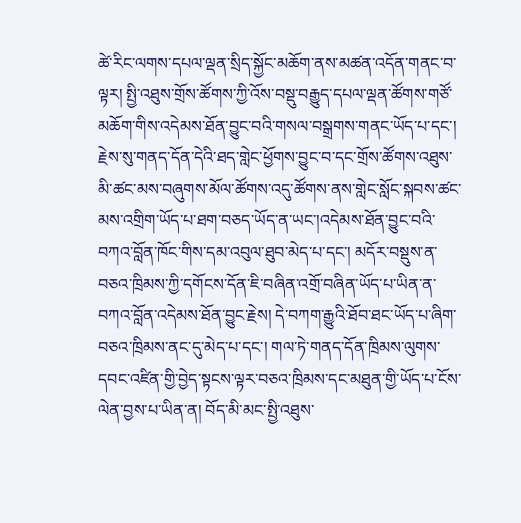ཚེ་རིང་ལགས་དཔལ་ལྡན་སྲིད་སྐྱོང་མཆོག་ནས་མཚན་འདོན་གནང་བ་ལྟར། སྤྱི་འཐུས་གྲོས་ཚོགས་ཀྱི་འོས་བསྡུ་བརྒྱུད་དཔལ་ལྡན་ཚོགས་གཙོ་མཆོག་གིས་འདེམས་ཐོན་བྱུང་བའི་གསལ་བསྒྲགས་གནང་ཡོད་པ་དང་། རྗེས་སུ་གནད་དོན་དེའི་ཐད་གླེང་ཕྱོགས་བྱུང་བ་དང་གྲོས་ཚོགས་འཐུས་མི་ཚང་མས་བཞུགས་མོལ་ཚོགས་འདུ་ཚོགས་ནས་གླེང་སློང་སྐབས་ཚང་མས་འགྲིག་ཡོད་པ་ཐག་བཅད་ཡོད་ན་ཡང་།འདེམས་ཐོན་བྱུང་བའི་བཀའ་བློན་ཁོང་གིས་དམ་འབུལ་ཐུབ་མེད་པ་དང་། མདོར་བསྡུས་ན་བཅའ་ཁྲིམས་ཀྱི་དགོངས་དོན་ཇི་བཞིན་འགྲོ་བཞིན་ཡོད་པ་ཡིན་ན་བཀའ་བློན་འདེམས་ཐོན་བྱུང་རྗེས། དེ་བཀག་རྒྱུའི་ཐོབ་ཐང་ཡོད་པ་ཞིག་བཅའ་ཁྲིམས་ནང་དུ་མེད་པ་དང་། གལ་ཏེ་གནད་དོན་ཁྲིམས་ལུགས་དབང་འཛིན་གྱི་བྱེད་སྟངས་ལྟར་བཅའ་ཁྲིམས་དང་མཐུན་གྱི་ཡོད་པ་ངོས་ལེན་བྱས་པ་ཡིན་ན། བོད་མི་མང་སྤྱི་འཐུས་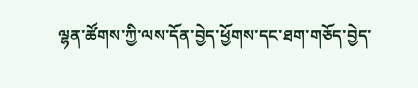ལྷན་ཚོགས་ཀྱི་ལས་དོན་བྱེད་ཕྱོགས་དང་ཐག་གཅོད་བྱེད་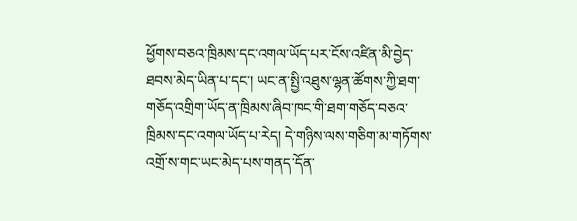ཕྱོགས་བཅའ་ཁྲིམས་དང་འགལ་ཡོད་པར་ངོས་འཛིན་མི་བྱེད་ཐབས་མེད་ཡིན་པ་དང་། ཡང་ན་སྤྱི་འཐུས་ལྷན་ཚོགས་ཀྱི་ཐག་གཅོད་འགྲིག་ཡོད་ན་ཁྲིམས་ཞིབ་ཁང་གི་ཐག་གཅོད་བཅའ་ཁྲིམས་དང་འགལ་ཡོད་པ་རེད། དེ་གཉིས་ལས་གཅིག་མ་གཏོགས་འགྲོ་ས་གང་ཡང་མེད་པས་གནད་དོན་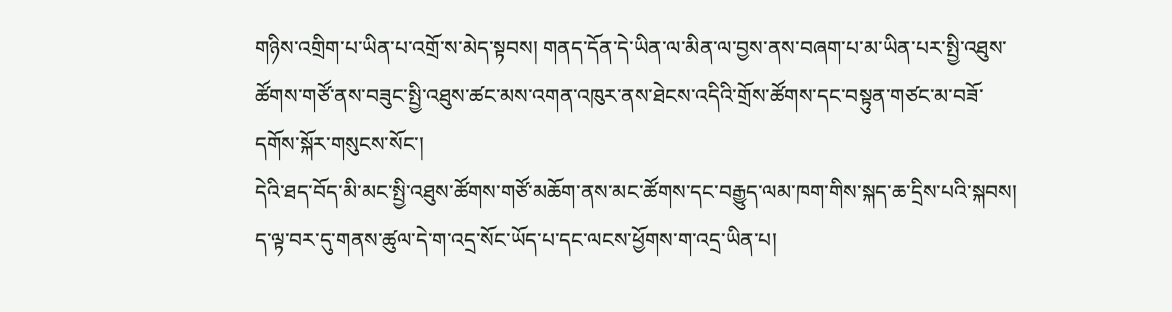གཉིས་འགྲིག་པ་ཡིན་པ་འགྲོ་ས་མེད་སྟབས། གནད་དོན་དེ་ཡིན་ལ་མིན་ལ་བྱས་ནས་བཞག་པ་མ་ཡིན་པར་སྤྱི་འཐུས་ཚོགས་གཙོ་ནས་བཟུང་སྤྱི་འཐུས་ཚང་མས་འགན་འཁུར་ནས་ཐེངས་འདིའི་གྲོས་ཚོགས་དང་བསྟུན་གཙང་མ་བཟོ་དགོས་སྐོར་གསུངས་སོང་།
དེའི་ཐད་བོད་མི་མང་སྤྱི་འཐུས་ཚོགས་གཙོ་མཆོག་ནས་མང་ཚོགས་དང་བརྒྱུད་ལམ་ཁག་གིས་སྐད་ཆ་དྲིས་པའི་སྐབས། ད་ལྟ་བར་དུ་གནས་ཚུལ་དེ་ག་འདྲ་སོང་ཡོད་པ་དང་ལངས་ཕྱོགས་ག་འདྲ་ཡིན་པ།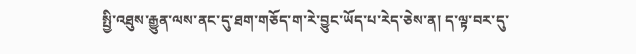སྤྱི་འཐུས་རྒྱུན་ལས་ནང་དུ་ཐག་གཅོད་ག་རེ་བྱུང་ཡོད་པ་རེད་ཅེས་ན། ད་ལྟ་བར་དུ་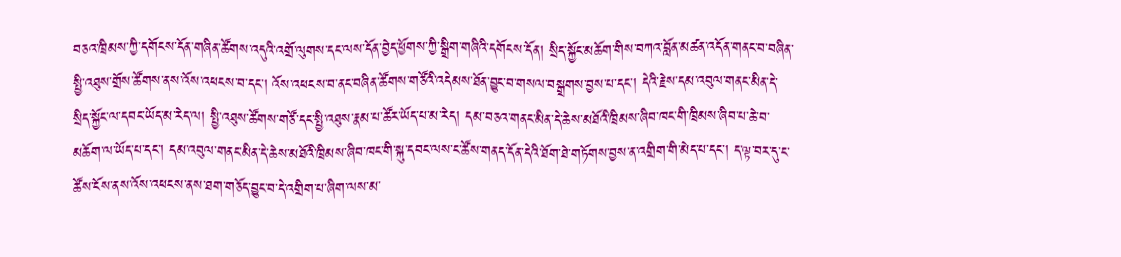བཅའ་ཁྲིམས་ཀྱི་དགོངས་དོན་གཞིན་ཚོགས་འདུའི་འགྲོ་ལུགས་དང་ལས་དོན་བྱེད་ཕྱོགས་ཀྱི་སྒྲིག་གཞིའི་དགོངས་དོན། སྲིད་སྐྱོང་མཆོག་གིས་བཀའ་བློན་མཚན་འདོན་གནང་བ་བཞིན་སྤྱི་འཐུས་གྲོས་ཚོགས་ནས་འོས་འཕངས་བ་དང་། འོས་འཕངས་བ་ནང་བཞིན་ཚོགས་གཙོའི་འདེམས་ཐོན་བྱུང་བ་གསལ་བསྒྲགས་བྱས་པ་དང་། དེའི་རྗེས་དམ་འབུལ་གནང་མིན་དེ་སྲིད་སྐྱོང་ལ་དབང་ཡོད་མ་རེད་ལ། སྤྱི་འཐུས་ཚོགས་གཙོ་དང་སྤྱི་འཐུས་རྣམ་པ་ཚོར་ཡོད་པ་མ་རེད། དམ་བཅའ་གནང་མིན་དེ་ཆེས་མཐོའི་ཁྲིམས་ཞིབ་ཁང་གི་ཁྲིམས་ཞིབ་པ་ཆེ་བ་མཆོག་ལ་ཡོད་པ་དང་། དམ་འབུལ་གནང་མིན་དེ་ཆེས་མཐོའི་ཁྲིམས་ཞིབ་ཁང་གི་སྐུ་དབང་ལས་ང་ཚོས་གནད་དོན་དེའི་ཐོག་ཐེ་གཏོགས་བྱས་ན་འགྲིག་གི་མེད་པ་དང་། ད་ལྟ་བར་དུ་ང་ཚོས་ངོས་ནས་འོས་འཕངས་ནས་ཐག་གཅོད་བྱུང་བ་དེ་འགྲིག་པ་ཞིག་ལས་མ་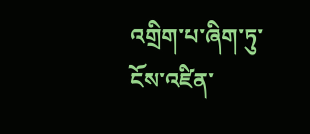འགྲིག་པ་ཞིག་ཏུ་ངོས་འཛིན་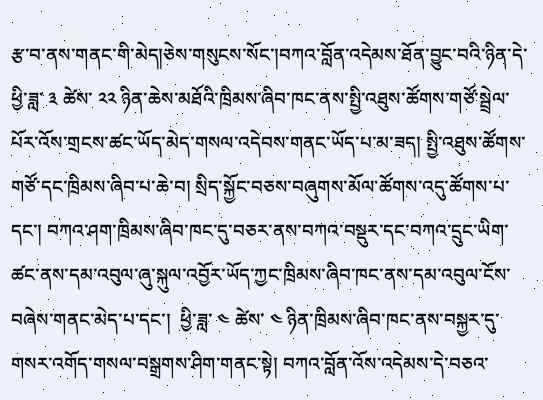རྩ་བ་ནས་གནང་གི་མེད།ཅེས་གསུངས་སོང་།བཀའ་བློན་འདེམས་ཐོན་བྱུང་བའི་ཉིན་དེ་ཕྱི་ཟླ་ ༣ ཚེས་ ༢༢ ཉིན་ཆེས་མཐོའི་ཁྲིམས་ཞིབ་ཁང་ནས་སྤྱི་འཐུས་ཚོགས་གཙོ་སྦྲེལ་པོར་འོས་གྲངས་ཚང་ཡོད་མེད་གསལ་འདེབས་གནང་ཡོད་པ་མ་ཟད། སྤྱི་འཐུས་ཚོགས་གཙོ་དང་ཁྲིམས་ཞིབ་པ་ཆེ་བ། སྲིད་སྐྱོང་བཅས་བཞུགས་མོལ་ཚོགས་འདུ་ཚོགས་པ་དང་། བཀའ་ཤག་ཁྲིམས་ཞིབ་ཁང་དུ་བཅར་ནས་བཀའ་བསྡུར་དང་བཀའ་དྲུང་ཡིག་ཚང་ནས་དམ་འབུལ་ཞུ་སྐུལ་འབྱོར་ཡོད་ཀྱང་ཁྲིམས་ཞིབ་ཁང་ནས་དམ་འབུལ་ངོས་བཞེས་གནང་མེད་པ་དང་།  ཕྱི་ཟླ་ ༤ ཚེས་ ༤ ཉིན་ཁྲིམས་ཞིབ་ཁང་ནས་བསྐྱར་དུ་གསར་འགོད་གསལ་བསྒྲགས་ཤིག་གནང་སྟེ། བཀའ་བློན་འོས་འདེམས་དེ་བཅའ་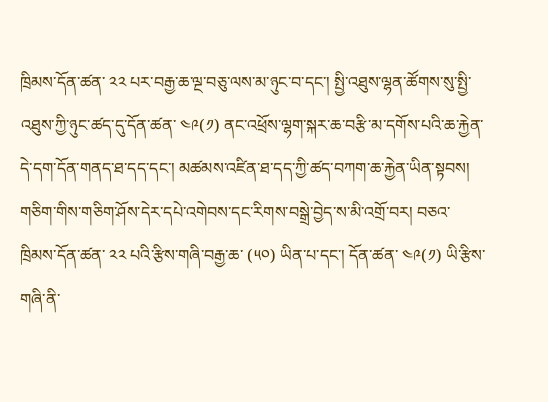ཁྲིམས་དོན་ཚན་ ༢༢ པར་བརྒྱ་ཆ་ལྔ་བཅུ་ལས་མ་ཉུང་བ་དང་། སྤྱི་འཐུས་ལྷན་ཚོགས་སུ་སྤྱི་འཐུས་ཀྱི་ཉུང་ཚད་དུ་དོན་ཚན་ ༤༩(༡) ནང་འཕྲོས་ལྷག་སྐར་ཆ་བརྩི་མ་དགོས་པའི་ཆ་རྐྱེན་དེ་དག་དོན་གནད་ཐ་དད་དང་། མཚམས་འཛིན་ཐ་དད་ཀྱི་ཚད་བཀག་ཆ་རྐྱེན་ཡིན་སྟབས། གཅིག་གིས་གཅིག་ཤོས་དེར་དཔེ་འགེབས་དང་རིགས་བསྒྲེ་བྱེད་ས་མི་འགྲོ་བར། བཅའ་ཁྲིམས་དོན་ཚན་ ༢༢ པའི་རྩིས་གཞི་བརྒྱ་ཆ་ (༥༠) ཡིན་པ་དང་། དོན་ཚན་ ༤༩(༡) ཡི་རྩིས་གཞི་ནི་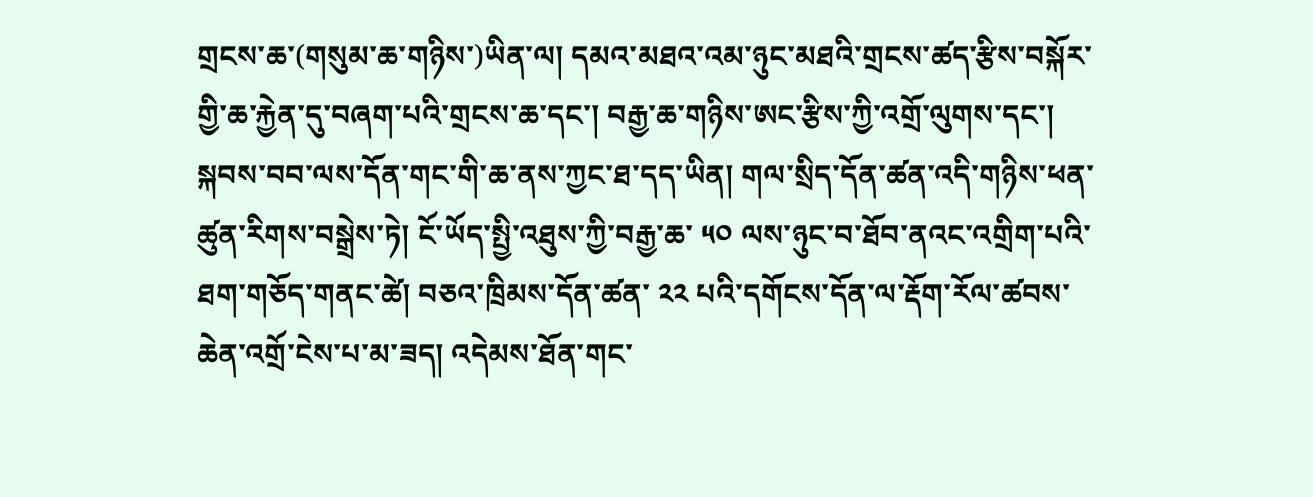གྲངས་ཆ་(གསུམ་ཆ་གཉིས་)ཡིན་ལ། དམའ་མཐའ་འམ་ཉུང་མཐའི་གྲངས་ཚད་རྩིས་བསྐོར་གྱི་ཆ་རྐྱེན་དུ་བཞག་པའི་གྲངས་ཆ་དང་། བརྒྱ་ཆ་གཉིས་ཨང་རྩིས་ཀྱི་འགྲོ་ལུགས་དང་། སྐབས་བབ་ལས་དོན་གང་གི་ཆ་ནས་ཀྱང་ཐ་དད་ཡིན། གལ་སྲིད་དོན་ཚན་འདི་གཉིས་ཕན་ཚུན་རིགས་བསྒྲེས་ཏེ། ངོ་ཡོད་སྤྱི་འཐུས་ཀྱི་བརྒྱ་ཆ་ ༥༠ ལས་ཉུང་བ་ཐོབ་ནའང་འགྲིག་པའི་ཐག་གཅོད་གནང་ཚེ། བཅའ་ཁྲིམས་དོན་ཚན་ ༢༢ པའི་དགོངས་དོན་ལ་རྡོག་རོལ་ཚབས་ཆེན་འགྲོ་ངེས་པ་མ་ཟད། འདེམས་ཐོན་གང་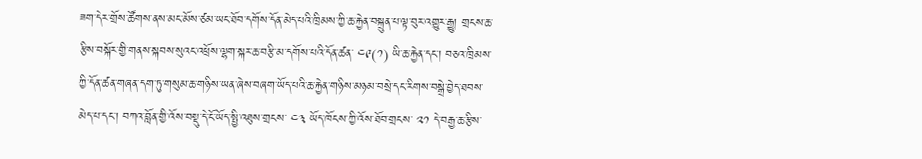ཟག་དེར་གྲོས་ཚོགས་ནས་མང་མོས་ཙམ་ཡང་ཐོབ་དགོས་དོན་མེད་པའི་ཁྲིམས་ཀྱི་ཆ་རྐྱེན་བསྐྲུན་པ་ལྟ་བུར་འགྱུར་རྒྱུ། གྲངས་ཆ་རྩིས་བསྐོར་གྱི་གནས་སྐབས་སུའང་འཕྲོས་ལྷག་སྐར་ཆ་བརྩི་མ་དགོས་པའི་དོན་ཚན་ ༤༩(༡) ཡི་ཆ་རྐྱེན་དང་། བཅའ་ཁྲིམས་ཀྱི་དོན་ཚན་གཞན་དག་ཏུ་གསུམ་ཆ་གཉིས་ཡན་ཞེས་བཞག་ཡོད་པའི་ཆ་རྐྱེན་གཉིས་མཉམ་བསྲེ་དང་རིགས་བསྒྲེ་བྱེད་ཐབས་མེད་པ་དང་། བཀའ་བློན་གྱི་འོས་བསྡུ་དེ་ངོ་ཡོད་སྤྱི་འཐུས་གྲངས་ ༤༣ ཡོད་ཁོངས་ཀྱི་འོས་ཐོབ་གྲངས་ ༢༡ དེ་བརྒྱ་ཆ་རྩིས་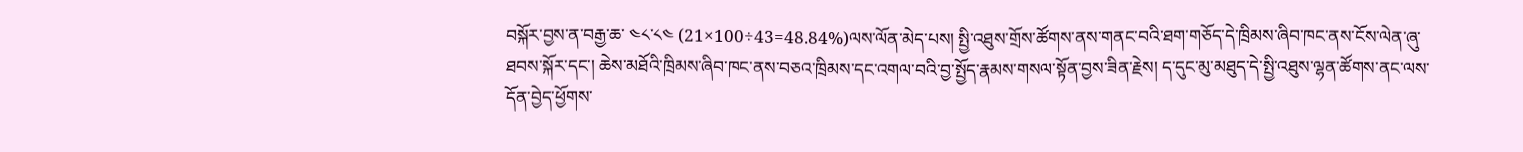བསྐོར་བྱས་ན་བརྒྱ་ཆ་ ༤༨་༨༤ (21×100÷43=48.84%)ལས་ལོན་མེད་པས། སྤྱི་འཐུས་གྲོས་ཚོགས་ནས་གནང་བའི་ཐག་གཅོད་དེ་ཁྲིམས་ཞིབ་ཁང་ནས་ངོས་ལེན་ཞུ་ཐབས་སྐོར་དང་། ཆེས་མཐོའི་ཁྲིམས་ཞིབ་ཁང་ནས་བཅའ་ཁྲིམས་དང་འགལ་བའི་བྱ་སྤྱོད་རྣམས་གསལ་སྟོན་བྱས་ཟིན་རྗེས། ད་དུང་མུ་མཐུད་དེ་སྤྱི་འཐུས་ལྷན་ཚོགས་ནང་ལས་དོན་བྱེད་ཕྱོགས་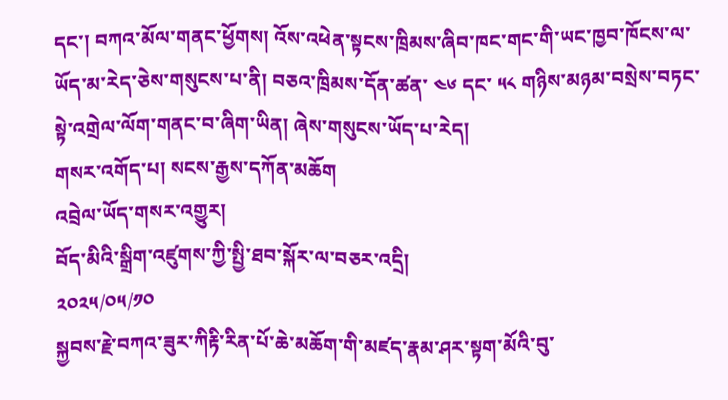དང་། བཀའ་མོལ་གནང་ཕྱོགས། འོས་འཕེན་སྟངས་ཁྲིམས་ཞིབ་ཁང་གང་གི་ཡང་ཁྱབ་ཁོངས་ལ་ཡོད་མ་རེད་ཅེས་གསུངས་པ་ནི། བཅའ་ཁྲིམས་དོན་ཚན་ ༤༦ དང་ ༥༨ གཉིས་མཉམ་བསྲེས་བཏང་སྟེ་འགྲེལ་ལོག་གནང་བ་ཞིག་ཡིན། ཞེས་གསུངས་ཡོད་པ་རེད།
གསར་འགོད་པ། སངས་རྒྱས་དཀོན་མཆོག
འབྲེལ་ཡོད་གསར་འགྱུར།
བོད་མིའི་སྒྲིག་འཛུགས་ཀྱི་སྤྱི་ཐབ་སྐོར་ལ་བཅར་འདྲི།
༢༠༢༥/༠༥/༡༠
སྐྱབས་རྗེ་བཀའ་ཟུར་ཀིརྟི་རིན་པོ་ཆེ་མཆོག་གི་མཛད་རྣམ་ཤར་སྟག་མོའི་བུ་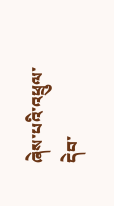ཞེས་པའི་འཕྲུལ་དེབ་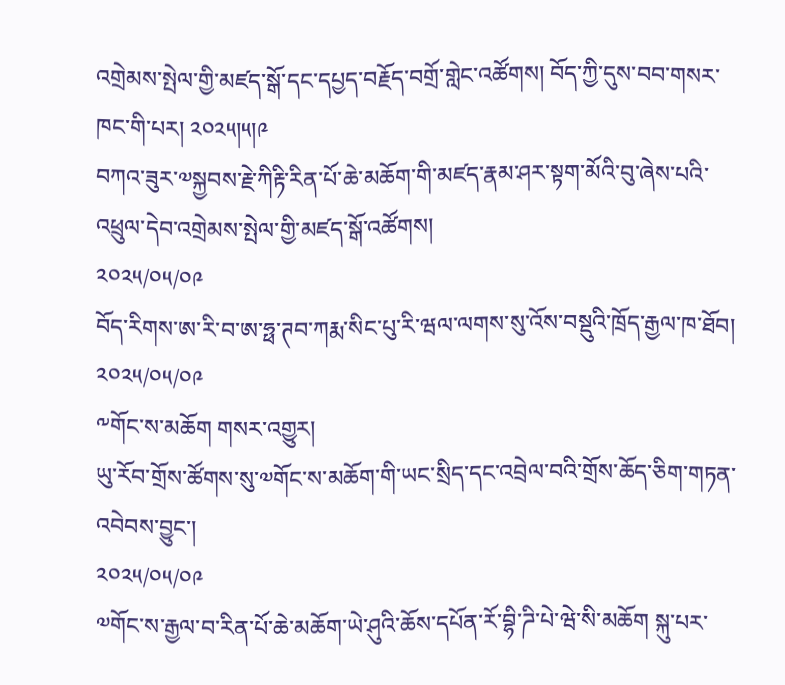འགྲེམས་སྤེལ་གྱི་མཛད་སྒོ་དང་དཔྱད་བརྗོད་བགྲོ་གླེང་འཚོགས། བོད་ཀྱི་དུས་བབ་གསར་ཁང་གི་པར། ༢༠༢༥།༥།༩
བཀའ་ཟུར་༧སྐྱབས་རྗེ་ཀིརྟི་རིན་པོ་ཆེ་མཆོག་གི་མཛད་རྣམ་ཤར་སྟག་མོའི་བུ་ཞེས་པའི་འཕྲུལ་དེབ་འགྲེམས་སྤེལ་གྱི་མཛད་སྒོ་འཚོགས།
༢༠༢༥/༠༥/༠༩
བོད་རིགས་ཨ་རི་བ་ཨ་ཧྥ་ཊབ་ཀརྨ་སིང་པུ་རི་ཝལ་ལགས་སུ་འོས་བསྡུའི་ཁྲོད་རྒྱལ་ཁ་ཐོབ།
༢༠༢༥/༠༥/༠༩
༸གོང་ས་མཆོག གསར་འགྱུར།
ཡུ་རོབ་གྲོས་ཚོགས་སུ་༧གོང་ས་མཆོག་གི་ཡང་སྲིད་དང་འབྲེལ་བའི་གྲོས་ཆོད་ཅིག་གཏན་འབེབས་བྱུང་།
༢༠༢༥/༠༥/༠༩
༧གོང་ས་རྒྱལ་བ་རིན་པོ་ཆེ་མཆོག་ཡེ་ཤུའི་ཆོས་དཔོན་རོ་བྷི་ཌི་པེ་ཝེ་སི་མཆོག སྐུ་པར་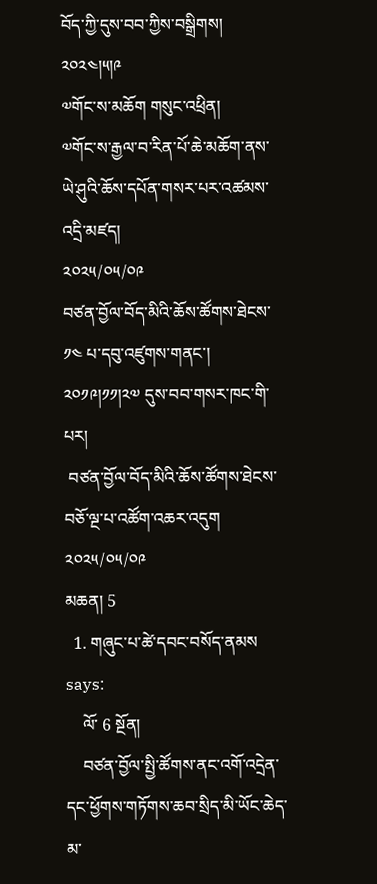བོད་ཀྱི་དུས་བབ་ཀྱིས་བསྒྲིགས། ༢༠༢༤།༥།༩
༧གོང་ས་མཆོག གསུང་འཕྲིན།
༧གོང་ས་རྒྱལ་བ་རིན་པོ་ཆེ་མཆོག་ནས་ཡེ་ཤུའི་ཆོས་དཔོན་གསར་པར་འཚམས་འདྲི་མཛད།
༢༠༢༥/༠༥/༠༩
བཙན་བྱོལ་བོད་མིའི་ཆོས་ཚོགས་ཐེངས་ ༡༤ པ་དབུ་འཛུགས་གནང་། ༢༠༡༩།༡༡།༢༧ དུས་བབ་གསར་ཁང་གི་པར།
 བཙན་བྱོལ་བོད་མིའི་ཆོས་ཚོགས་ཐེངས་བཅོ་ལྔ་པ་འཚོག་འཆར་འདུག
༢༠༢༥/༠༥/༠༩
མཆན། 5
  1. གཞུང་པ་ཚེ་དབང་བསོད་ནམས says:
    ལོ་ 6 སྔོན།
    བཙན་བྱོལ་སྤྱི་ཚོགས་ནང་འགོ་འདྲེན་དང་ཕྱོགས་གཏོགས་ཆབ་སྲིད་མི་ཡོང་ཆེད་མ་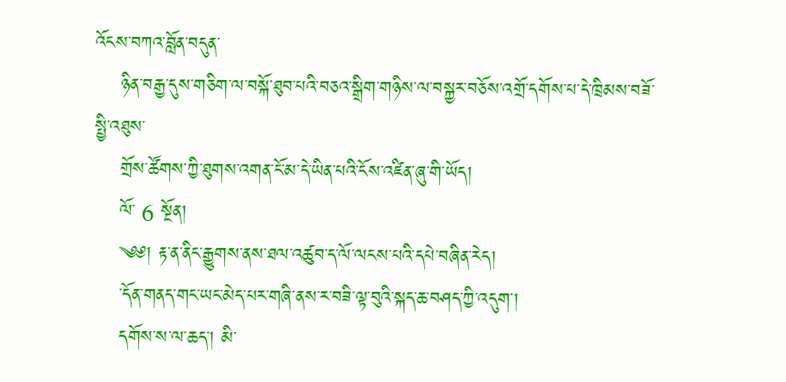འོངས་བཀའ་བློན་བདུན་
    ཉིན་བརྒྱ་དུས་གཅིག་ལ་བསྐོ་ཐུབ་པའི་བཅའ་སྒྲིག་གཉིས་ལ་བསྐྱར་བཅོས་འགྲོ་དགོས་པ་དེ་ཁྲིམས་བཟོ་སྤྱི་འཐུས་
    གྲོས་ཚོགས་ཀྱི་ཐུགས་འགན་ངོ་མ་དེ་ཡིན་པའི་ངོས་འཛིན་ཞུ་གི་ཡོད།
    ལོ་ 6 སྔོན།
    ༄༅། རྟ་ན་ནིང་རྒྱུགས་ནས་ཐལ་འཚུབ་ད་ལོ་ལངས་པའི་དཔེ་བཞིན་རེད།
    ་དོན་གནད་གང་ཡང་མེད་པར་གཞི་ནས་ར་བཟི་ལྟ་བུའི་སྐད་ཆ་བཤད་ཀྱི་འདུག་།
    དགོས་ས་ལ་ཆད་། མི་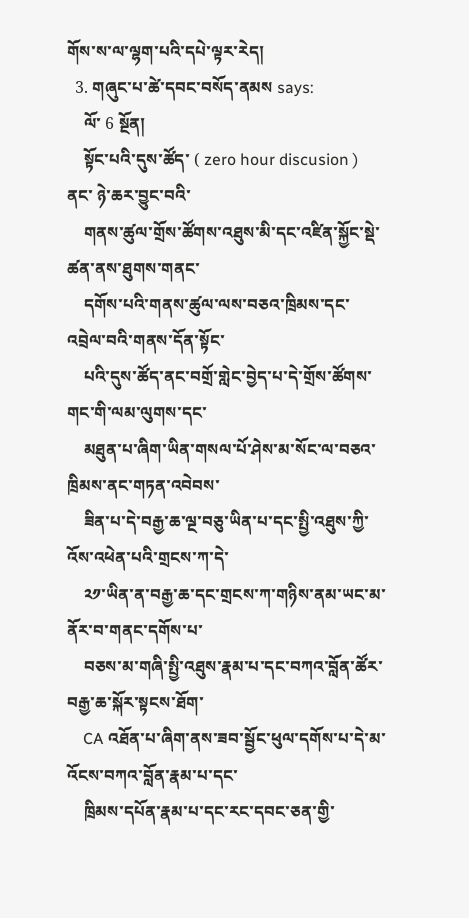གོས་ས་ལ་ལྷག་པའི་དཔེ་ལྟར་རེད།
  3. གཞུང་པ་ཚེ་དབང་བསོད་ནམས says:
    ལོ་ 6 སྔོན།
    སྟོང་པའི་དུས་ཚོད་ ( zero hour discusion ) ནང་ ཉེ་ཆར་བྱུང་བའི་
    གནས་ཚུལ་གྲོས་ཚོགས་འཐུས་མི་དང་འཛིན་སྐྱོང་སྡེ་ཚན་ནས་ཐུགས་གནང་
    དགོས་པའི་གནས་ཚུལ་ལས་བཅའ་ཁྲིམས་དང་འབྲེལ་བའི་གནས་དོན་སྟོང་
    པའི་དུས་ཚོད་ནང་བགྲོ་གླེང་བྱེད་པ་དེ་གྲོས་ཚོགས་གང་གི་ལམ་ལུགས་དང་
    མཐུན་པ་ཞིག་ཡིན་གསལ་པོ་ཤེས་མ་སོང་ལ་བཅའ་ཁྲིམས་ནང་གཏན་འབེབས་
    ཟིན་པ་དེ་བརྒྱ་ཆ་ལྔ་བཅུ་ཡིན་པ་དང་སྤྱི་འཐུས་ཀྱི་འོས་འཕེན་པའི་གྲངས་ཀ་དེ་
    ༢༡་ཡིན་ན་བརྒྱ་ཆ་དང་གྲངས་ཀ་གཉིས་ནམ་ཡང་མ་ནོར་བ་གནང་དགོས་པ་
    བཅས་མ་གཞི་སྤྱི་འཐུས་རྣམ་པ་དང་བཀའ་བློན་ཚོར་བརྒྱ་ཆ་སྐོར་སྟངས་ཐོག་
    CA འཐོན་པ་ཞིག་ནས་ཟབ་སྦྱོང་ཕུལ་དགོས་པ་དེ་མ་འོངས་བཀའ་བློན་རྣམ་པ་དང་
    ཁྲིམས་དཔོན་རྣམ་པ་དང་རང་དབང་ཅན་གྱི་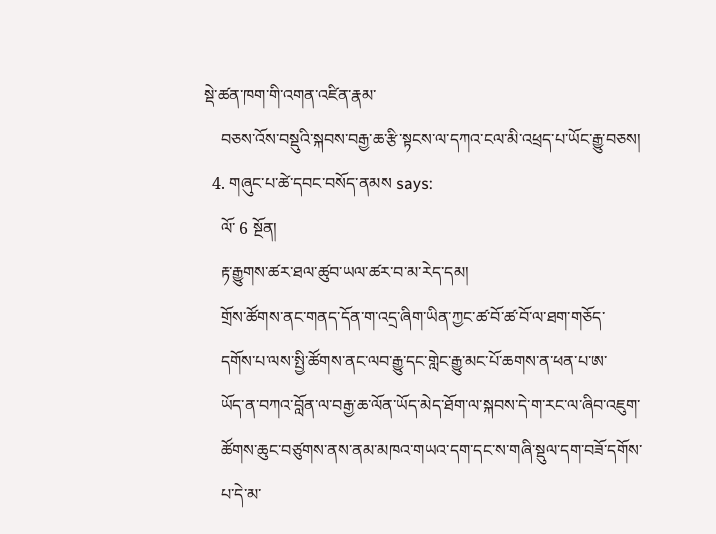སྡེ་ཚན་ཁག་གི་འགན་འཛིན་རྣམ་
    བཅས་འོས་བསྡུའི་སྐབས་བརྒྱ་ཆ་རྩི་སྟངས་ལ་དཀའ་ངལ་མི་འཕྲད་པ་ཡོང་རྒྱུ་བཅས།
  4. གཞུང་པ་ཚེ་དབང་བསོད་ནམས says:
    ལོ་ 6 སྔོན།
    རྟ་རྒྱུགས་ཚར་ཐལ་ཚུབ་ཡལ་ཚར་བ་མ་རེད་དམ།
    གྲོས་ཚོགས་ནང་གནད་དོན་ག་འདྲ་ཞིག་ཡིན་ཀྱང་ཚ་བོ་ཚ་བོ་ལ་ཐག་གཅོད་
    དགོས་པ་ལས་སྤྱི་ཚོགས་ནང་ལབ་རྒྱུ་དང་གླེང་རྒྱུ་མང་པོ་ཆགས་ན་ཕན་པ་ཨ་
    ཡོད་ན་བཀའ་བློན་ལ་བརྒྱ་ཆ་ལོན་ཡོད་མེད་ཐོག་ལ་སྐབས་དེ་ག་རང་ལ་ཞིབ་འཇུག་
    ཚོགས་ཆུང་བཙུགས་ནས་ནམ་མཁའ་གཡའ་དག་དང་ས་གཞི་སྡུལ་དག་བཟོ་དགོས་
    པ་དེ་མ་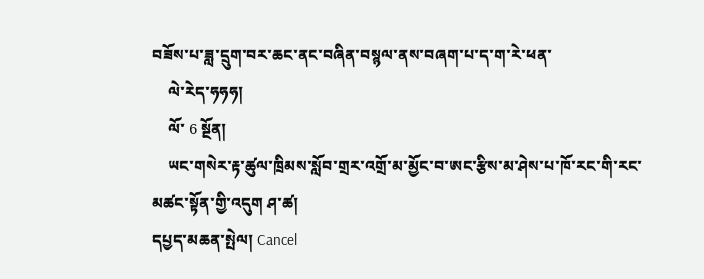བཟོས་པ་ཟླ་དྲུག་བར་ཆང་ནང་བཞིན་བསྙལ་ནས་བཞག་པ་ད་ག་རེ་ཕན་
    ལེ་རེད་ཧཧཧ།
    ལོ་ 6 སྔོན།
    ཡང་གསེར་རྟ་ཚུལ་ཁྲིམས་སློབ་གྲར་འགྲོ་མ་མྱོང་བ་ཨང་རྩིས་མ་ཤེས་པ་ཁོ་རང་གི་རང་མཚང་སྟོན་གྱི་འདུག ཤ་ཚ།
དཔྱད་མཆན་སྤེལ། Cancel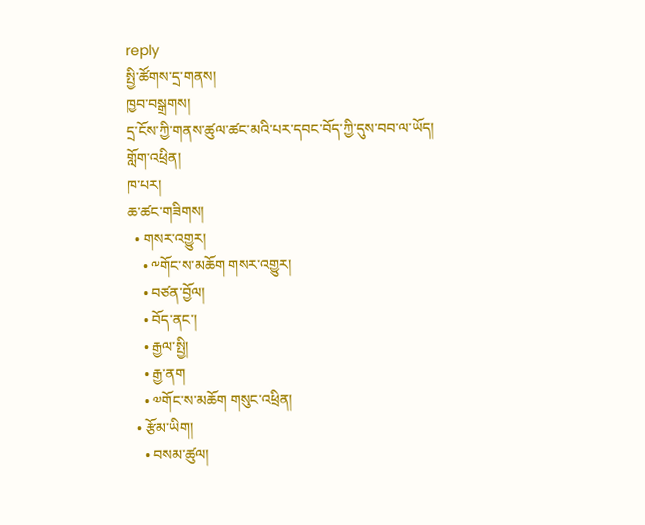reply
སྤྱི་ཚོགས་དྲ་གནས།
ཁྱབ་བསྒྲགས།
དྲ་ངོས་ཀྱི་གནས་ཚུལ་ཚང་མའི་པར་དབང་བོད་ཀྱི་དུས་བབ་ལ་ཡོད།
གློག་འཕྲིན།
ཁ་པར།
ཆ་ཚང་གཟིགས།
  • གསར་འགྱུར།
    • ༸གོང་ས་མཆོག གསར་འགྱུར།
    • བཙན་བྱོལ།
    • བོད་ནང་།
    • རྒྱལ་སྤྱི།
    • རྒྱ་ནག
    • ༧གོང་ས་མཆོག གསུང་འཕྲིན།
  • རྩོམ་ཡིག།
    • བསམ་ཚུལ།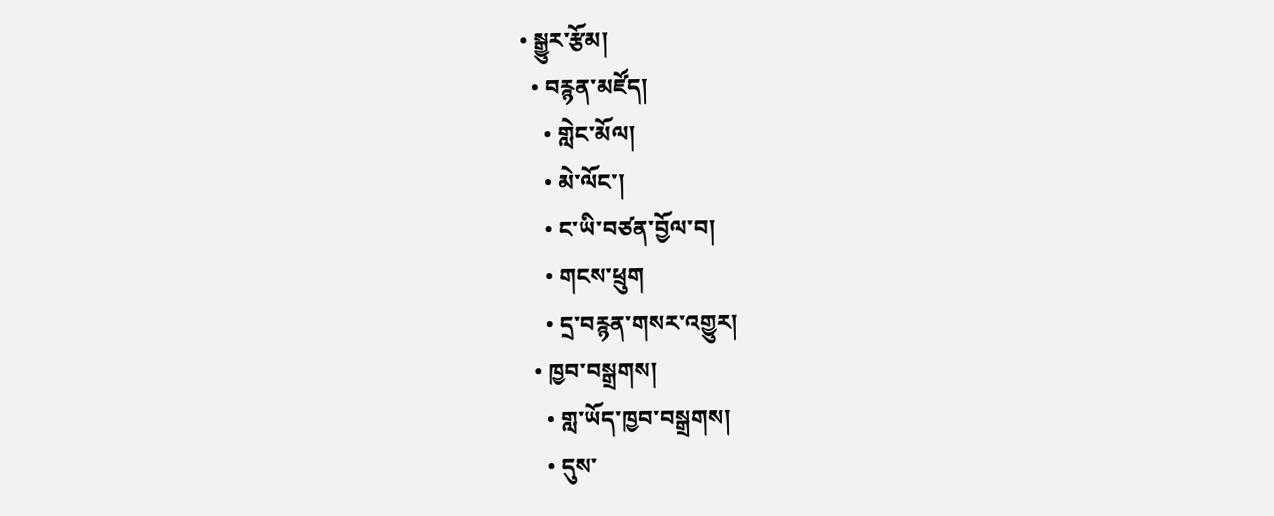• སྒྱུར་རྩོམ།
  • བརྙན་མཛོད།
    • གླེང་མོལ།
    • མེ་ལོང་།
    • ང་ཡི་བཙན་བྱོལ་བ།
    • གངས་ཕྲུག
    • དྲ་བརྙན་གསར་འགྱུར།
  • ཁྱབ་བསྒྲགས།
    • གླ་ཡོད་ཁྱབ་བསྒྲགས།
    • དུས་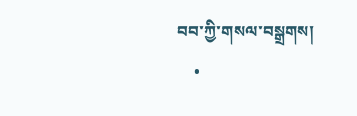བབ་ཀྱི་གསལ་བསྒྲགས།
    •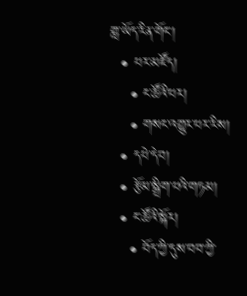གླ་ཡོད་རིན་གོང་།
  • པར་མཛོད།
    • ང་ཚོའི་པར།
    • གསང་འགྱུར་པར་རིས།
  • དཔེ་དེབ།
  • རྩོམ་སྒྲིག་པའི་གཏམ།
  • ང་ཚོའི་སྐོར།
    • བོད་ཀྱི་དུས་བབ་ཀྱི་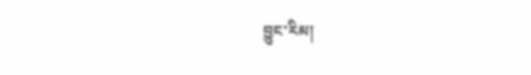བྱུང་རིམ།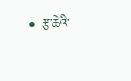• རྩ་ཆེའི་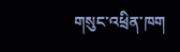གསུང་འཕྲིན་ཁག